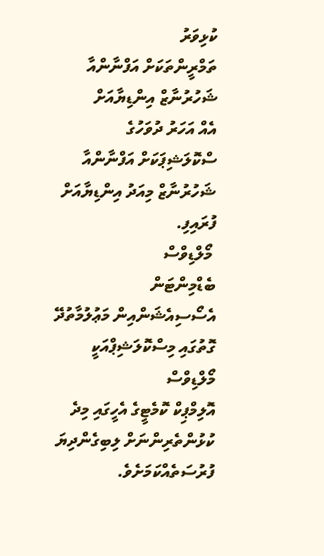ކުޅިވަރު
ތަމްރީންތަކަށް އަފްނާންއާ ޝަހުރުނާޒް އިންޑިޔާއަށް
އެއް އަހަރު ދުވަހުގެ
ސްކޮލަޝިޕަކަށް އަފްނާންއާ ޝަހުރުނާޒް މިއަދު އިންޑިޔާއަށް ފުރައިފި.
 މޯލްޑިވްސް
ބެޑްމިންޓަން އެސޯސިއެޝަންއިން މަޢުލުމާތުދޭ ގޮތުގައި މިސްކޮލަޝިޕްއަކީ މޯލްޑިވްސް
އޮލިމްޕިކް ކޮމެޓީގެ އެހީގައި މިދެ ކުޅުންތެރިންނަށް ލިބިގެންދިޔަ
ފުރުސަތެއްކަމަށެވެ.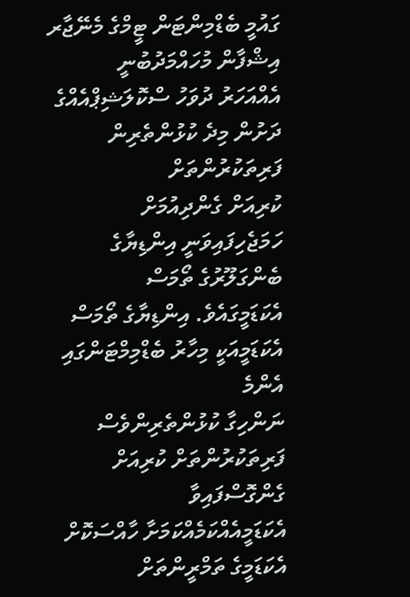ގައުމީ ބެޑްމިންޓަން ޓީމްގެ މެނޭޖާރ އިޝްފާން މުހައްމަދުބުނީ
އެއްއަހަރު ދުވަހު ސްކޮލަޝިޕްއެއްގެ ދަށުން މިދެ ކުޅުންތެރިން ފަރިތަކުރުންތަށް
ކުރިއަށް ގެންދިއުމަށް ހަމަޖެހިފައިވަނީ އިންޑިޔާގެ ބެންގަލޫރުގެ ތޯމަސް
އެކަޑަމީގައެވެ. އިންޑިޔާގެ ތޯމަސް އެކަޑަމީއަކީ މިހާރު ބެޑްމިމްޓަންގައި އެންމެ
ނަންހިގާ ކުޅުންތެރިންވެސް ފަރިތަކުރުންތަށް ކުރިއަށް ގެންގޮސްފައިވާ
އެކަޑަމީއެއްކަމެއްކަމަށާ ހާއްސަކޮށް އެކަޑަމީގެ ތަމްރީންތަށް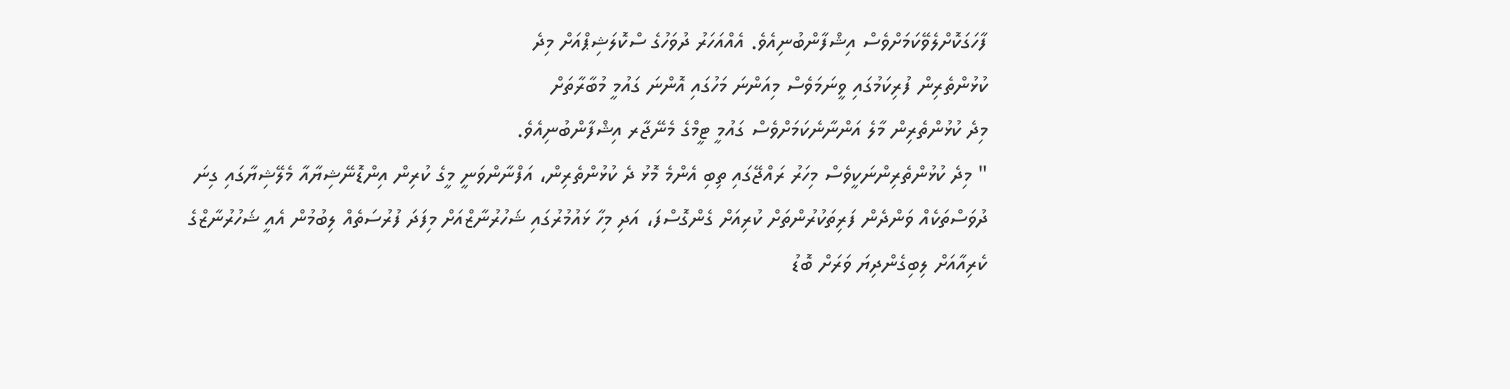ފާހަގަކޮށްލެވޭކަމަށްވެސް އިޝްފާންބުނިއެވެ. އެއްއަހަރު ދުވަހުގެ ސްކޮލަޝިޕްއަށް މިދެ
ކުޅުންތެރިން ފުރިކަމުގައި ވީނަމަވެސް މިއަންނަ މަހުގައި އޮންނަ ގައުމީ މުބާރާތަށް
މިދެ ކުޅުންތެރިން މާލެ އަންނާނެކަމަށްވެސް ގައުމީ ޓީމްގެ މެނޭޖާރ އިޝްފާންބުނިއެވެ.
" މިދެ ކުޅުންތެރިންނަކީވެސް މިހަރު ރައްޖޭގައި ތިބި އެންމެ މޮޅު ދެ ކުޅުންތެރިން، އަފްނާންވަނީ މީގެ ކުރިން އިންޑޮނޭޝިޔާއާ މެލޭޝިޔާގައި ގިނަ ދުވަސްތަކެއް ވަންދެން ފަރިތަކުރުންތަށް ކުރިއަށް ގެންގޮސްފަ، އަދި މިހާ ޅައުމުރުގައި ޝަހުރުނާޒްއަށް މިފަދަ ފުރުސަތެއް ލިބުމުން އެއީ ޝަހުރުނާޒްގެ ކެރިއާއަށް ލިބިގެންދިޔަ ވަރަށް ބޮޑު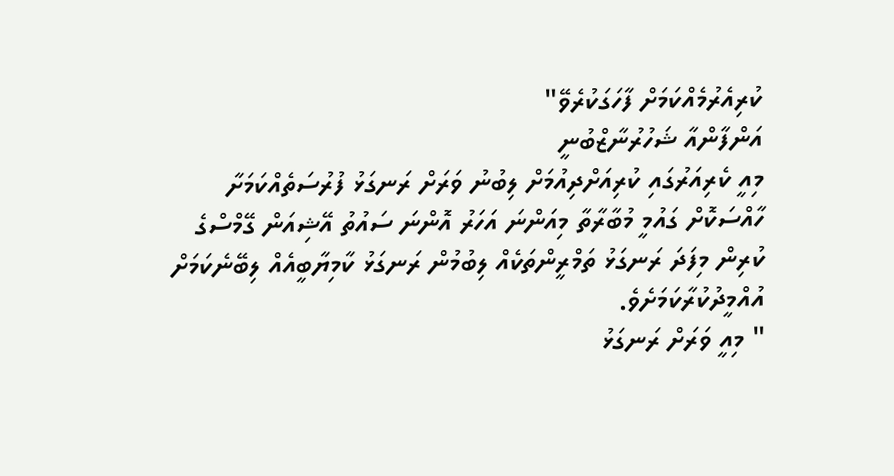ކުރިއެރުމެއްކަމަށް ފާހަގަކުރެވޭ"
އަންފާންއާ ޝަހުރުނާޒްބުނީ
މިއީ ކެރިއަރުގައި ކުރިއަށްދިއުމަށް ލިބުނު ވަރަށް ރަނގަޅު ފުރުސަތެއްކަމަށާ
ހާއްސަކޮށް ގައުމީ މުބާރާތާ މިއަންނަ އަހަރު އޮންނަ ސައުތު އޭޝިއަން ގޭމްސްގެ
ކުރިން މިފަދަ ރަނގަޅު ތަމްރީންތަކެއް ލިބުމުން ރަނގަޅު ކާމިޔާބީއެއް ލިބޭނެކަމަށް
އުއްމީދުކުރާކަމަށެވެ.
" މިއީ ވަރަށް ރަނގަޅު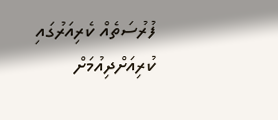ފުރުސަތެއް ކެރިއަރުގައި ކުރިއަށްދިއުމަށް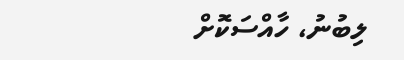ލިބުނު، ހާއްސަކޮށް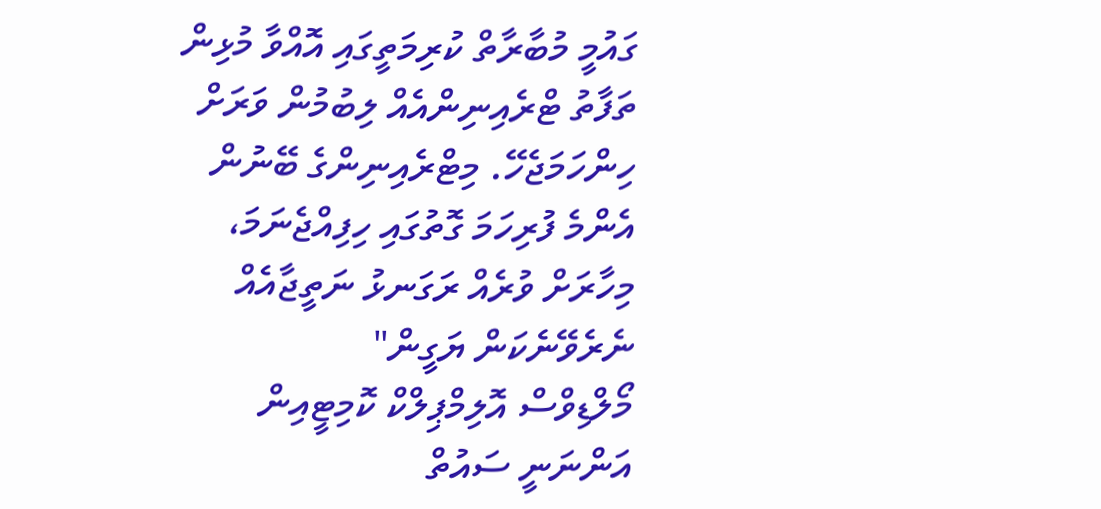ގައުމީ މުބާރާތް ކުރިމަތީގައި އޮއްވާ މުޅިން ތަފާތު ޓްރެއިނިންއެއް ލިބުމުން ވަރަށް ހިންހަމަޖެހޭ. މިޓްރެއިނިންގެ ބޭނުން އެންމެ ފުރިހަމަ ގޮތުގައި ހިފިއްޖެނަމަ، މިހާރަށް ވުރެއް ރަގަނޅު ނަތީޖާއެއް ނެރެވޭނެކަން ޔަގީން"
މޯލްޑިވްސް އޮލިމްޕިލްކް ކޮމިޓީއިން އަންނަނީ ސައުތް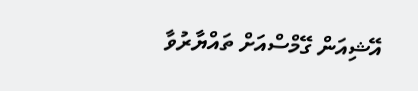އޭޝިއަން ގޭމްސްއަށް ތައްޔާރުވާ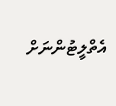އެތްލީޓުންނަށް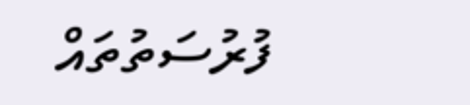ފުރުސަތުތައް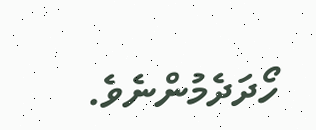ހޯދަދެމުންނެވެ.